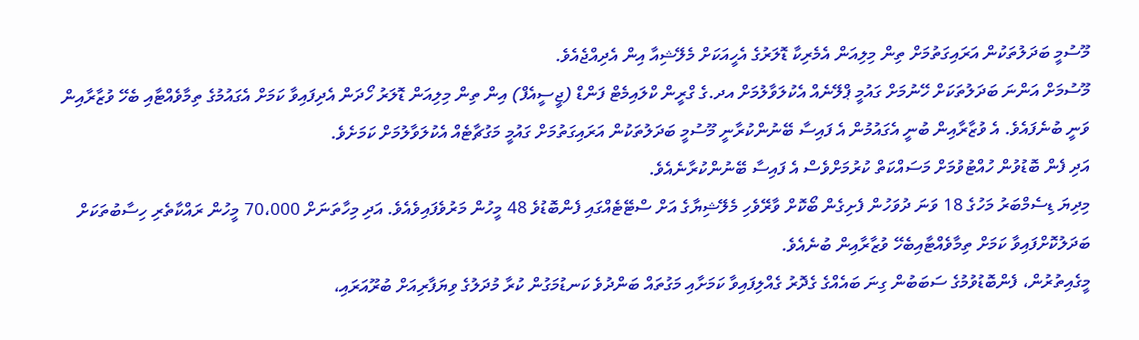މޫސުމީ ބަދަލުތަކުން އަރައިގަތުމަށް ތިން މިލިއަން އެމެރިކާ ޑޮލަރުގެ އެހީއަކަށް މެލޭޝިއާ އިން އެދިއްޖެއެވެ.
މޫސުމަށް އަންނަ ބަދަލުތަކަށް ހޭނުމަށް ގައުމީ ޕްލޭނެއް އެކުލަވާލުމަށް އދ.ގެ ގްރީން ކްލައިމެޓް ފަންޑް (ޖީސީއެފް) އިން ތިން މިލިއަން ޑޮލަރު ހޯދަން އެދިފައިވާ ކަމަށް އެގައުމުގެ ތިމާވެއްޓާއި ބެހޭ ވުޒާރާއިން ވަނީ ބުނެފައެވެ. އެ ވުޒާރާއިން ބުނީ އެގައުމުން އެ ފައިސާ ބޭނުންކުރާނީ މޫސުމީ ބަދަލުތަކުން އަރައިގަތުމަށް ގައުމީ މަގުޗާޓެއް އެކުލަވާލުމަށް ކަމަށެވެ.
އަދި ފެން ބޮޑުވުން ހުއްޓުވުމަށް މަސައްކަތް ކުރުމަށްވެސް އެ ފައިސާ ބޭނުންކުރާނެއެވެ.
މިދިޔަ ޑިސެމްބަރު މަހުގެ 18 ވަނަ ދުވަހުން ފެށިގެން ބޯކޮށް ވާރޭވެހި މެލޭޝިޔާގެ އަށް ސްޓޭޓެއްގައި ފެންބޮޑުވެ 48 މީހުން މަރުވެފައިވެއެވެ. އަދި މިހާތަނަށް 70،000 މީހުން ރައްކާތެރި ހިސާބުތަކަށް ބަދަލުކޮށްފައިވާ ކަމަށް ތިމާވެއްޓާއިބެހޭ ވުޒާރާއިން ބުނެއެވެ.
މީގެއިތުރުން، ފެންބޮޑުވުމުގެ ސަބަބުން ގިނަ ބައެއްގެ ގެދޮރު ގެއްލިފައިވާ ކަމަށާއި މަގުތައް ބަންދުވެ ކަނޑުމަގުން ކުރާ މުދަލުގެ ވިޔަފާރިއަށް ބުރޫއަރައި،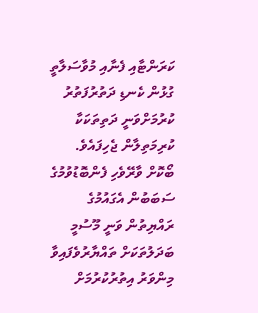ކަރަންޓާއި ފެނާއި މުވާސަލާތީ ގުޅުން ކެނޑި ދަތުރުފަތުރު ކުރުމަށްވަނީ ދަތިތަކަކާ ކުރިމަތިލާން ޖެހިފައެވެ.
ބޯކޮށް ވާރޭވެހި ފެންބޮޑުވުމުގެ ސަބަބުން އެގައުމުގެ ރައްޔިތުން ވަނީ މޫސުމީ ބަދަލުތަކަށް ތައްޔާރުވެފައިވާ މިންވަރު އިތުރުކުރުމަށް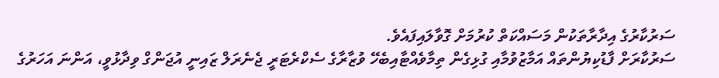ސަރުކާރުގެ އިދާރާތަކުން މަސައްކަތް ކުރުމަށް ގޮވާލައިފައެވެ.
ސަރުކާރަށް ފާޑުކިޔުންތައް އަމާޒުވުމާއި ގުޅިގެން ތިމާވެއްޓާއިބެހޭ ވުޒާރާގެ ސެކްރެޓަރީ ޖެނެރަލް ޒައިނީ އުޖަންގް ވިދާޅުވީ، އަންނަ އަހަރުގެ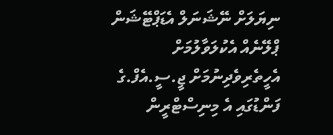ނިޔަލަށް ނޭޝަނަލް އެޑަޕްޓޭޝަން ޕްލޭނެއް އެކުލަވާލުމަށް އެހީތެރިވެދިނުމަށް ޖީ.ސީ.އެފް.ގެ ފަންޑުގައި އެ މިނިސްޓްރީން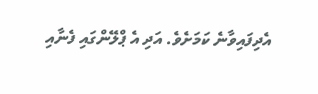އެދިފައިވާނެ ކަމަށެވެ. އަދި އެ ޕްލޭންގައި ފެނާއި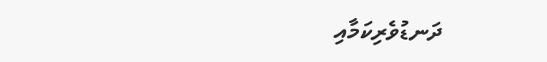ދަނޑުވެރިކަމާއި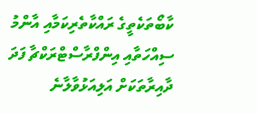ކާބޯތަކެތީގެ ރައްކާތެރިކަމާއި އާންމު ސިއްހަތާއި އިންފްރާސްޓްރަކްޗާ ފަދަ ދާއިރާތަކަށް އަލިއަޅުވާލާނެ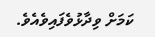ކަމަށް ވިދާޅުވެފައިވެއެވެ.